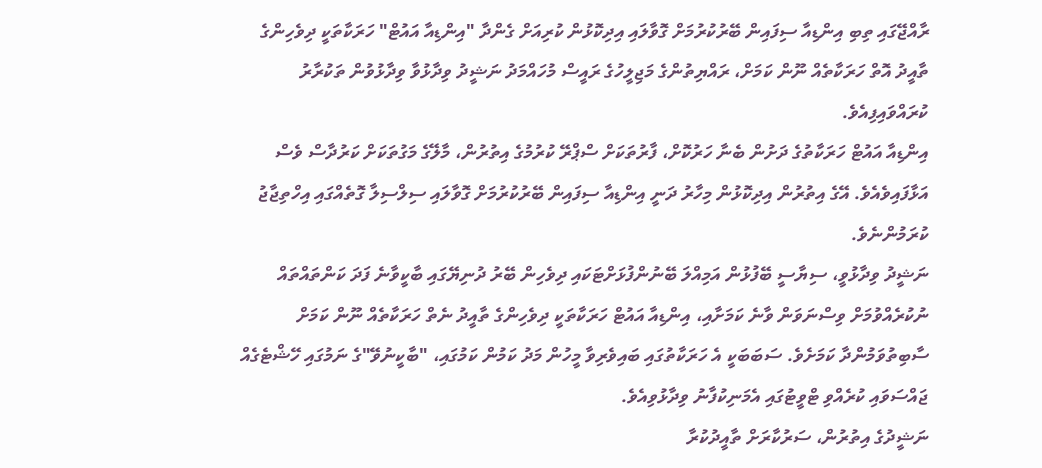ރާއްޖޭގައި ތިބި އިންޑިއާ ސިފައިން ބޭރުކުރުމަށް ގޮވާލައި އިދިކޮޅުން ކުރިއަށް ގެންދާ "އިންޑިއާ އައުޓް" ހަރަކާތަކީ ދިވެހިންގެ ތާއީދު އޮތް ހަރަކާތެއް ނޫން ކަމަށް، ރައްޔިތުންގެ މަޖިލީހުގެ ރައީސް މުހައްމަދު ނަޝީދު ވިދާޅުވާ ވިދާޅުވުން ތަކުރާރު ކުރައްވައިފިއެވެ.
އިންޑިއާ އައުޓް ހަރަކާތުގެ ދަށުން ބެނާ ހަރުކޮށް، ފާރުތަކަށް ސްޕްރޭ ކުރުމުގެ އިތުރުން، މާލޭގެ މަގުތަކަށް ކަރުދާސް ވެސް އަޅާފައިވެއެވެ. އޭގެ އިތުރުން އިދިކޮޅުން މިހާރު ދަނީ އިންޑިއާ ސިފައިން ބޭރުކުރުމަށް ގޮވާލައި ސިލްސިލާ ގޮތެއްގައި އިހްތިޖާޖު ކުރަމުންނެވެ.
ނަޝީދު ވިދާޅުވީ، ސިޔާސީ ބޭފުޅުން އަމިއްލަ ބޭނުންފުޅަށްޓަކައި ދިވެހިން ބޭރު ދުނިޔޭގައި ބާކީވާނެ ފަދަ ކަންތައްތައް ނުކުރެއްވުމަށް ވިސްނަވަން ވާނެ ކަމަށާއި، އިންޑިއާ އައުޓް ހަރަކާތަކީ ދިވެހިންގެ ތާއީދު ނެތް ހަރަކާތެއް ނޫން ކަމަށް ސާބިތުވަމުންދާ ކަމަށެވެ. ސަބަބަކީ އެ ހަރަކާތުގައި ބައިވެރިވާ މީހުން މަދު ކަމުން ކަމުގައި، "ބާކީނުވޭ"ގެ ނަމުގައި ހޭޝްޓެގެއް ޖައްސަވައި ކުރެއްވި ޓްވީޓުގައި އެމަނިކުފާނު ވިދާޅުވިއެވެ.
ނަޝީދުގެ އިތުރުން، ސަރުކާރަށް ތާއީދުކުރާ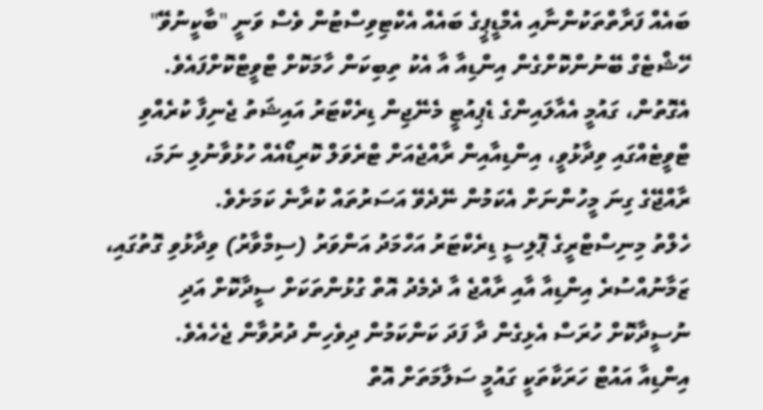ބައެއް ފަރާތްތަކުންނާއި އެމްޑީޕީގެ ބައެއް އެކްޓިވިސްޓުން ވެސް ވަނީ "ބާކީނުވޭ" ހޭޝްޓެގް ބޭނުންކޮށްގެން އިންޑިއާ އާ އެކު ތިބިކަން ހާމަކޮށް ޓްވީޓްކޮށްފައެވެ. އެގޮތުން، ގައުމީ އެއާލައިންގެ ޑެޕިއުޓީ މެނޭޖިން ޑިރެކްޓަރު އައިޝަތު ޖެނިފާ ކުރެއްވި ޓްވީޓެއްގައި ވިދާޅުވީ، އިންޑިއާއިން ރާއްޖެއަށް ޓްރެވަލް ކޮރިޑޯއެއް ހުޅުވާނުލި ނަމަ، ރާއްޖޭގެ ގިނަ މީހުންނަށް އެކަމުން ނޭދެވޭ އަސަރުތައް ކުރާނެ ކަމަށެވެ.
ހެލްތު މިނިސްޓްރީގެ ޕޮލިސީ ޑިރެކްޓަރު އަހްމަދު އަންވަރު (ސިމްވާރު) ވިދާޅުވި ގޮތުގައި، ޒަމާނުއްސުރެ އިންޑިއާ އާއި ރާއްޖެ އާ ދެމެދު އޮތް ގުޅުންތަކަށް ސީދާކޮށް އަދި ނުސީދާކޮށް ހުރަސް އެޅިގެން ދާ ފަދަ ކަންކަމުން ދިވެހިން ދުރުވާން ޖެހެއެވެ.
އިންޑިއާ އައުޓް ހަރަކާތަކީ ގައުމީ ސަލާމަތަށް އޮތް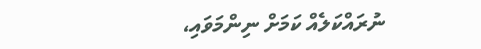ނުރައްކަލެއް ކަމަށް ނިންމަވައި،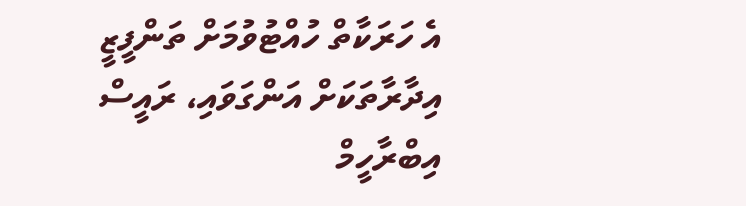އެ ހަރަކާތް ހުއްޓުވުމަށް ތަންފީޒީ އިދާރާތަކަށް އަންގަވައި، ރައީސް އިބްރާހީމް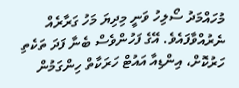މުހައްމަދު ސޯލިހު ވަނީ މިދިޔަ މަހު ގަރާރެއް ނެރުއްވާފައެވެ. އޭގެ ފަހުންވެސް ބެނާ ފަދަ ތަކެތި ހަރުކޮށް، އިންޑިއާ އައުޓް ހަރަކާތް ހިންގަމުން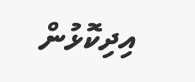އިދިކޮޅުން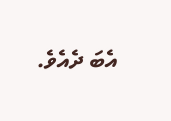އެބަ ދެއެވެ.